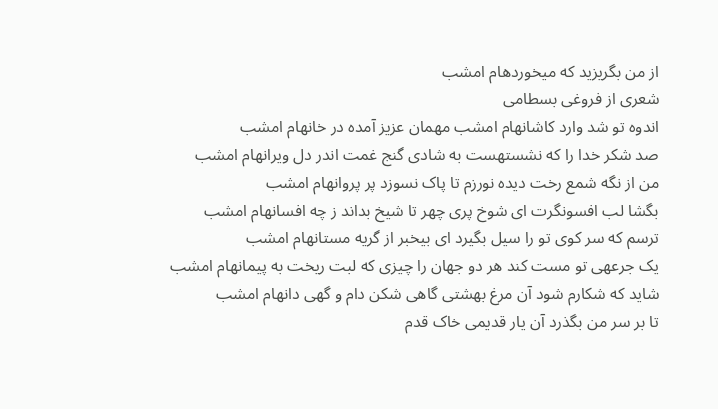از من بگریزید که میخوردهام امشب
شعری از فروغی بسطامی
اندوه تو شد وارد کاشانهام امشب مهمان عزیز آمده در خانهام امشب
صد شکر خدا را که نشستهست به شادی گنج غمت اندر دل ویرانهام امشب
من از نگه شمع رخت دیده نورزم تا پاک نسوزد پر پروانهام امشب
بگشا لب افسونگرت ای شوخ پری چهر تا شیخ بداند ز چه افسانهام امشب
ترسم که سر کوی تو را سیل بگیرد ای بیخبر از گریه مستانهام امشب
یک جرعهی تو مست کند هر دو جهان را چیزی که لبت ریخت به پیمانهام امشب
شاید که شکارم شود آن مرغ بهشتی گاهی شکن دام و گهی دانهام امشب
تا بر سر من بگذرد آن یار قدیمی خاک قدم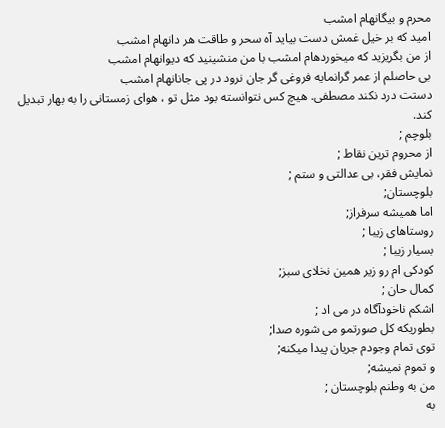محرم و بیگانهام امشب
امید که بر خیل غمش دست بیاید آه سحر و طاقت هر دانهام امشب
از من بگریزید که میخوردهام امشب با من منشینید که دیوانهام امشب
بی حاصلم از عمر گرانمایه فروغی گر جان نرود در پی جانانهام امشب
دستت درد نکند مصطفی. هیچ کس نتوانسته بود مثل تو ، هوای زمستانی را به بهار تبدیل کند.
بلوچم ;
از محروم ترین نقاط ;
نمایش فقر، بی عدالتی و ستم ;
بلوچستان;
اما همیشه سرفراز;
روستاهای زیبا ;
بسیار زیبا ;
کودکی ام رو زیر همین نخلای سبز;
کمال حان ;
اشکم ناخودآگاه در می اد ;
بطوریکه کل صورتمو می شوره صدا;
توی تمام وجودم جریان پیدا میکنه;
و تموم نمیشه;
من به وطنم بلوچستان ;
به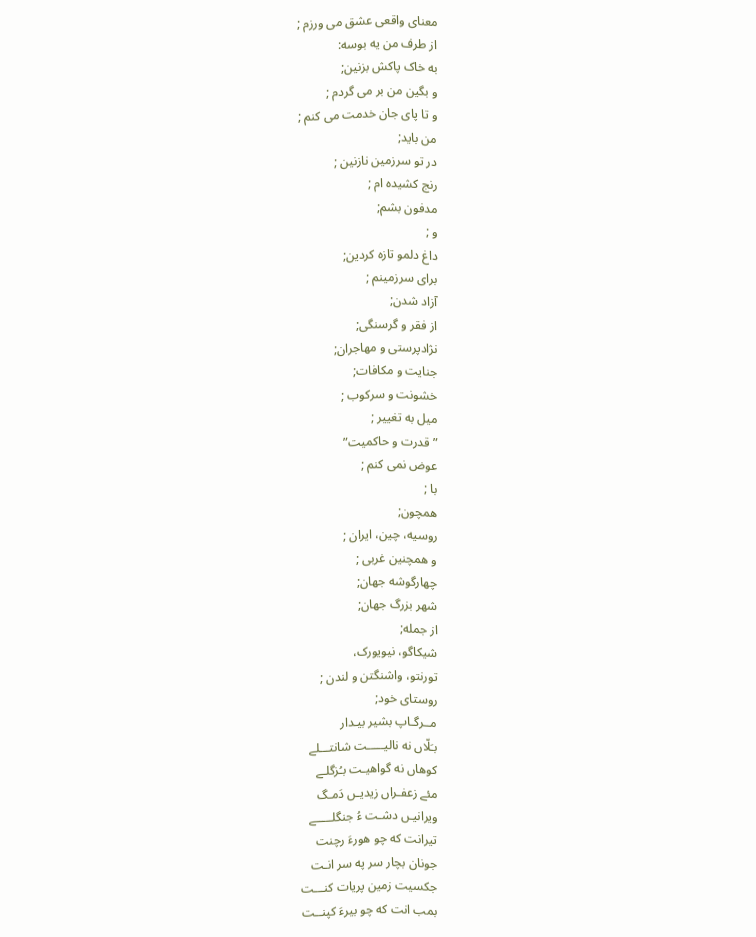معنای واقعی عشق می ورزم ;
از طرف من یه بوسه:
به خاک پاکش بزنین;
و بگین من بر می گردم ;
و تا پای جان خدمت می کنم ;
من باید;
در تو سرزمین نازنین ;
رنج کشیده ام ;
مدفون بشم;
و ;
داغ دلمو تازه کردین;
برای سرزمینم ;
آزاد شدن;
از فقر و گرسنگی;
نژادپرستی و مهاجران;
جنایت و مکافات;
خشونت و سرکوب ;
میل به تغییر ;
” قدرت و حاکمیت”
عوض نمی کنم ;
با ;
همچون;
روسیه، چین، ایران ;
و همچنین غربی ;
چهارگوشه جهان;
شهر بزرگ جهان;
از جمله;
شیکاگو، نیویورک،
تورنتو، واشنگتن و لندن ;
روستای خود;
مــرگـاپ بشیر بیـدار
بـَلّاں نه نالیـــــت شانتـــلے
کوهاں نه گواهیـت بـُزگلـے
مئے زعفـراں زیدیـں دَمـگ
ویرانیـں دشـت ءُ جنگلـــــے
تیرانت که چو هورءَ رچنت
جونان بچار سر په سر انـت
جکسیت زمین پریات کنـــت
بمب انت که چو بیرءَ کپنــت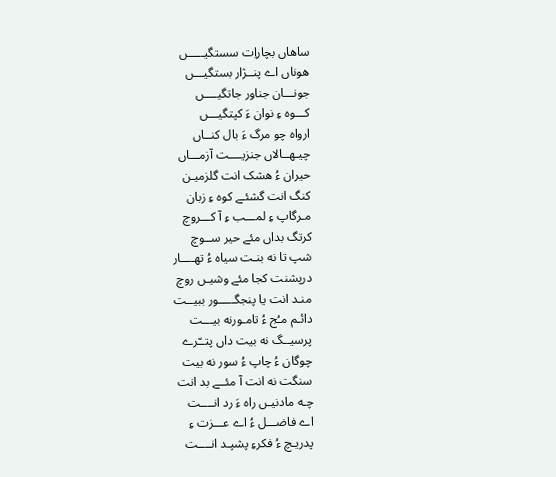ساهاں بچاراِت سستگیـــــں
هوناں اے پنــژار بستگیـــں
جونـــان جناور جاتگیــــں
کـــوه ءِ نوان ءَ کپتگیـــں
ارواه چو مرگ ءَ بال کنــاں
چیـهــالاں جنزیــــت آزمـــاں
حیران ءُ هشک انت گلزمیـن
کنگ انت گشئـے کوه ءِ زبان
مـرگاپ ءِ لمـــب ءِ آ کـــروچ
کرتگ بداں مئے حیر ســوچ
شپ تا نه بنـت سیاه ءُ تهــــار
درپشنت کجا مئے وشیـں روچ
منـد انت یا پنجگـــــور ببیــت
دائـم مـُج ءُ تامـورنه بیـــت
پرسیــگ نه بیت داں پتــّرے
چوگان ءُ چاپ ءُ سور نه بیت
سنگت نه انت آ مئــے بد انت
چـه مادنیـں راه ءَ رد انــــت
اے فاضـــل ءُ اے عـــزت ءِ
پدریـچ ءُ فکرءِ پشپـد انــــت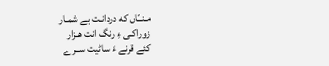مـنــّاں که دردانـت بے شمـار
زوراکـی ءِ رنگ انت هـزار
کئے قرنے ءَ ساٹیت ســرے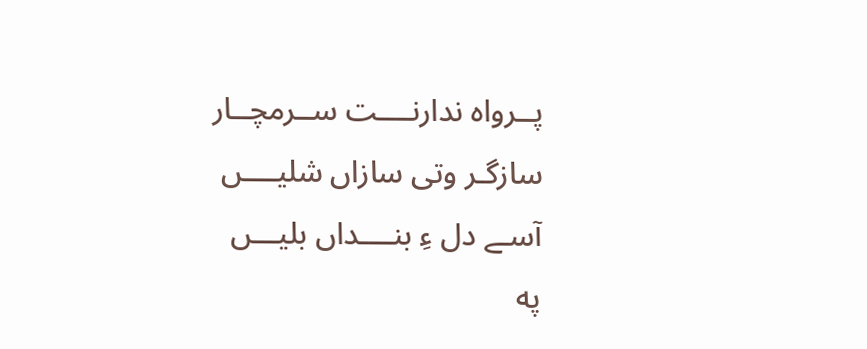پــرواه ندارنــــت ســرمچــار
سازگـر وتی سازاں شلیــــں
آسـے دل ءِ بنــــداں بلیـــں
په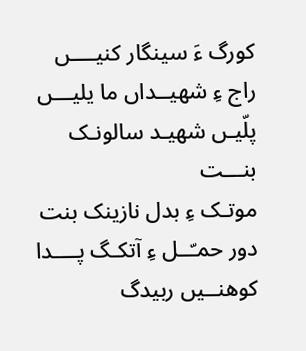کورگ ءَ سینگار کنیــــں
راج ءِ شهیــداں ما یلیـــں
پلّیـں شهیـد سالونـک بنـــت
موتـک ءِ بدل نازینک بنت
دور حمـّــل ءِ آتکـگ پــــدا
کوهنــیں ربیدگ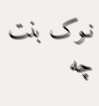نـوک بنت
چه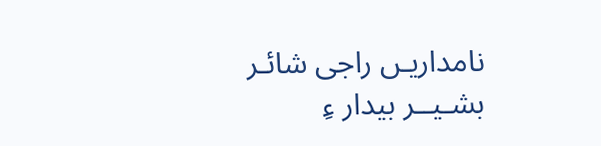نامداریـں راجی شائـر بشـیــر بیدار ءِ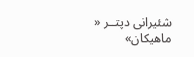شئیرانی دپتــر « ماهیکان»